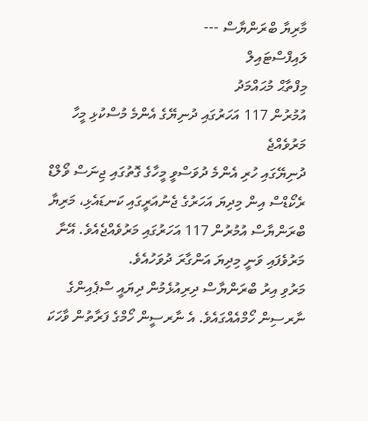މާރިޔާ ބްރަންޔާސް ---
ލައިފްސްޓައިލް
މިފްތާޙް މުޙައްމަދު
އުމުރުން 117 އަހަރުގައި ދުނިޔޭގެ އެންމެ މުސްކުޅި މީހާ މަރުވެއްޖެ
ދުނިޔޭގައި ހުރި އެންމެ ދުވަސްވީ މީހާގެ ގޮތުގައި ޖިނަސް ވޯލްޑް ރެކޯޑްސް އިން މިދިޔަ އަހަރުގެ ޖެނުއަރީގައި ކަނޑައެޅި، މަރިޔާ ބްރަންޔާސް އުމުރުން 117 އަހަރުގައި މަރުވެއްޖެއެވެ. އޭނާ މަރުވެފައި ވަނީ މިދިޔަ އަންގާރަ ދުވަހުއެވެ.
މަރުވި އިރު ބްރަންޔާސް ދިރިއުޅެމުން ދިޔައީ ސްޕެއިންގެ ނާރސިން ހޯމްއެއްގައެވެ. އެ ނާރސީން ހޯމްގެ ފަރާތުން ވާހަކަ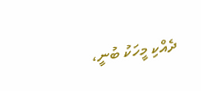ދެއްކި މީހަކު ބުނީ،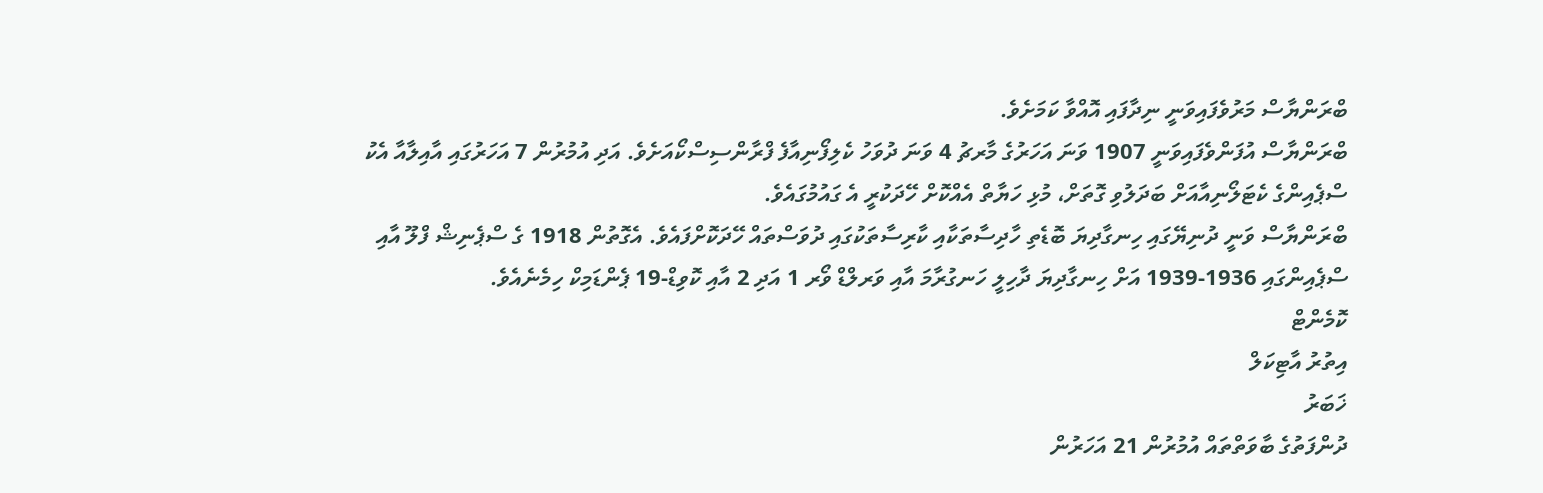ބްރަންޔާސް މަރުވެފައިވަނީ ނިދާފައި އޮއްވާ ކަމަށެވެ.
ބްރަންޔާސް އުފަންވެފައިވަނީ 1907 ވަނަ އަހަރުގެ މާރޗު 4 ވަނަ ދުވަހު ކެލިފޯނިއާފެ ފްރާންސިސްކޯއަށެވެ. އަދި އުމުރުން 7 އަހަރުގައި އާއިލާއާ އެކު ސްޕެއިންގެ ކެޓަލޯނިއާއަށް ބަދަލުވި ގޮތަށް، މުޅި ހަޔާތް އެއްކޮށް ހޭދަކުރީ އެ ގައުމުގައެވެ.
ބްރަންޔާސް ވަނީ ދުނިޔޭގައި ހިނގާދިޔަ ބޮޑެތި ހާދިސާތަކާއި ކާރިސާތަކުގައި ދުވަސްތައް ހޭދަކޮށްފައެވެ. އެގޮތުން 1918 ގެ ސްޕެނިޝް ފްލޫ އާއި ސްޕެއިންގައި 1936-1939 އަށް ހިނގާދިޔަ ދާހިލީ ހަނގުރާމަ އާއި ވަރލްޑް ވޯރ 1 އަދި 2 އާއި ކޮވިޑް-19 ޕެންޑަމިކް ހިމެނެއެވެ.
ކޮމެންޓް
އިތުރު އާޓިކަލް
ޚަބަރު
ދުންފަތުގެ ބާވަތްތައް އުމުރުން 21 އަހަރުން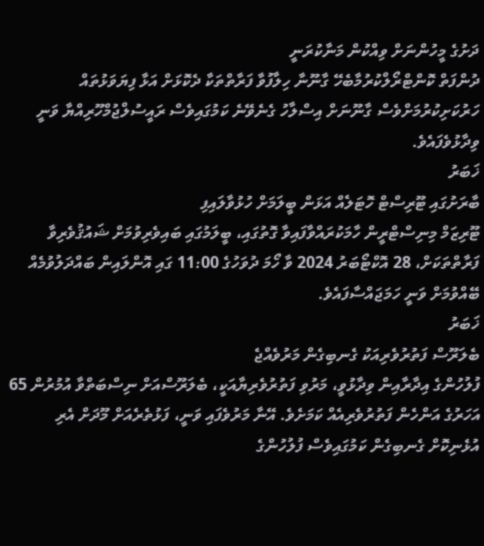ދަށުގެ މީހުންނަށް ވިއްކުން މަނާކުރަނީ
ދުންފަތް ކޮންޓްރޯލްކުރުމާބެހޭ ގާނޫނާ ހިލާފުވާ ފަރާތްތަކާ ދެކޮޅަށް އަޅާ ފިޔަވަޅުތައް ހަރުކަށިކުރުމަށްވެސް ގާނޫނަށް އިސްލާހު ގެނެވޭނެ ކަމުގައިވެސް ރައީސުލްޖުމްހޫރިއްޔާ ވަނީ ވިދާޅުވެފައެވެ.
ޚަބަރު
ބާރަށުގައި ޓޫރިސްޓް ހޮޓަލެއް އަޅަން ބީލަމަށް ހުޅުވާލައިފި
ޓޫރިޒަމް މިނިސްޓްރީން ހާމަކުރައްވާފައިވާ ގޮތުގައި، ބީލަމުގައި ބައިވެރިވުމަށް ޝައުޤުވެރިވާ ފަރާތްތަކަށް، 28 އޮކްޓޯބަރު 2024 ވާ ހޯމަ ދުވަހުގެ 11:00 ގައި އޮންލައިން ބައްދަލުވުމެއް ބޭއްވުމަށް ވަނީ ހަމަޖައްސާފައެވެ.
ޚަބަރު
ބެލަރޫސް ފަތުރުވެރިއަކު ގެނބިގެން މަރުވެއްޖެ
ފުލުހުންގެ އިދާރާއިން ވިދާޅުވީ، މަރުވި ފަތުރުވެރިޔާއަކީ، ބެލަރޫސްއަށް ނިސްބަތްވާ އުމުރުން 65 އަހަރުގެ އަންހެން ފަތުރުވެރިއެއް ކަމަށެވެ. އޭނާ މަރުވެފައި ވަނީ، ފަޅުތެރެއަށް މޫދަށް އެރި އުޅެނިކޮށް ގެނބިގެން ކަމުގައިވެސް ފުލުހުންގެ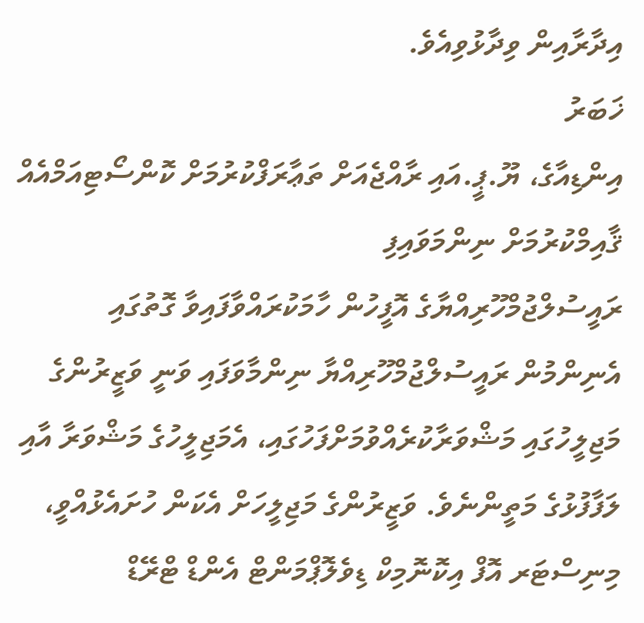އިދާރާއިން ވިދާޅުވިއެވެ.
ޚަބަރު
އިންޑިއާގެ، ޔޫ.ޕީ.އައި ރާއްޖެއަށް ތަޢާރަފްކުރުމަށް ކޮންސޯޓިއަމްއެއް ޤާއިމްކުރުމަށް ނިންމަވައިފި
ރައީސުލްޖުމްހޫރިއްޔާގެ އޮފީހުން ހާމަކުރައްވާފައިވާ ގޮތުގައި އެނިންމުން ރައީސުލްޖުމްހޫރިއްޔާ ނިންމާވަފައި ވަނީ ވަޒީރުންގެ މަޖިލީހުގައި މަޝްވަރާކުރެއްވުމަށްފަހުގައި، އެމަޖިލީހުގެ މަޝްވަރާ އާއި ލަފާފުޅުގެ މަތީންނެވެ. ވަޒީރުންގެ މަޖިލީހަށް އެކަން ހުށައެޅުއްވީ، މިނިސްޓަރ އޮފް އިކޮނޮމިކް ޑިވެލޮޕްމަންޓް އެންޑް ޓްރޭޑް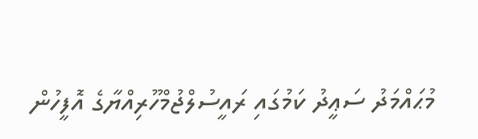މުޙައްމަދު ސަޢީދު ކަމުގައި ރައީސުލްޖުމްހޫރިއްޔާގެ އޮފީހުން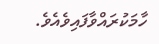ހާމަކުރައްވާފައިވެއެވެ.